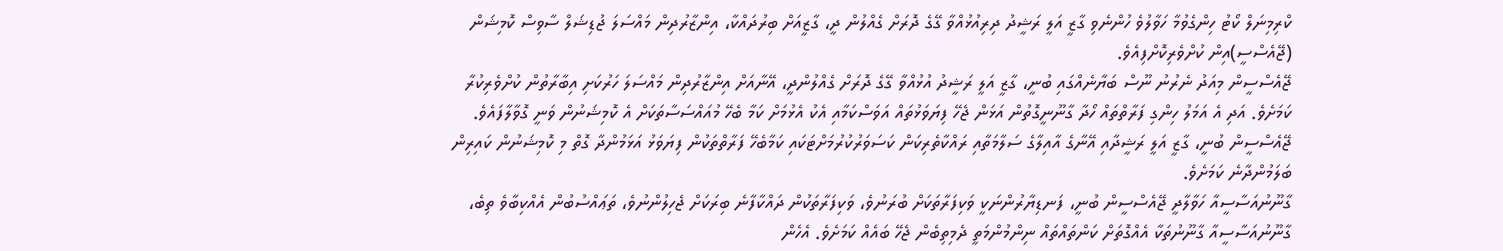ކްރިމިނަލް ކޯޓު ހިންގެވުމާ ހަވާލުވެ ހުންނެވި ގާޒީ އަލީ ރަޝީދު ދިރިއުޅުއްވާ ގޭގެ ދޮރަށް ގެއްލުން ދީ، ގާޒީއަށް ބިރުދައްކާ، އިންޒާރުދިން މައްސަލަ ޖުޑިޝަލް ސާވިސް ކޮމިޝަން (ޖޭއެސްސީ)އިން ކުށްވެރިކޮށްފިއެވެ.
ޖޭއެސްސީން މިއަދު ނެރުނު ނޫސް ބަޔާނެއްގައި ބުނީ، ގާޒީ އަލީ ރަޝީދު އުޅުއްވާ ގޭގެ ދޮރަށް ގެއްލުންދީ، އޭނާއަށް އިންޒާރުދިން މައްސަލަ ހަރުކަށި އިބާރާތުން ކުށްވެރިކުރާ ކަމަށެވެ. އަދި އެ އަމަލު ހިންގި ފަރާތްތައް ހޯދާ ގާނޫނީގޮތުން އަޅަން ޖެހޭ ފިޔަވަޅުތައް އަވަސްކަމާއި އެކު އެޅުމަށް ކަމާ ބެހޭ މުއައްސަސާތަކަށް އެ ކޮމިޝަނުން ވަނީ ގޮވާލާފައެވެ.
ޖޭއެސްސީން ބުނީ، ގާޒީ އަލީ ރަޝީދާއި އޭނާގެ އާއިލާގެ ސަލާމަތާއި ރައްކާތެރިކަން ކަސަވަރުކުރުމަށްޓަކައި ކަމާބެހޭ ފަރާތްތަކުން ފިޔަވަޅު އަޅަމުންދާ ގޮތް މި ކޮމިޝަނުން ކައިރިން ބަލަމުންދާނެ ކަމަށެވެ.
ގާނޫނުއަސާސީއާ ހަވާލާދީ ޖޭއެސްސީން ބުނީ، ފަނޑިޔާރުންނަކީ ވަކިފަރާތަކަށް ބުރަނުވެ، ވަކިފަރާތަކުން ދައްކާފާނެ ބިރަކަށް ޖެހިލުންނުވެ، ތަޢައްސުބުން އެއްކިބާވެ ތިބެ، ގާނޫނުއަސާސީއާ ގާނޫނުތަކާ އެއްގޮތަށް ކަންތައްތައް ނިންމުންމަތީ ދެމިތިބެން ޖެހޭ ބައެއް ކަމަށެވެ. އެހެން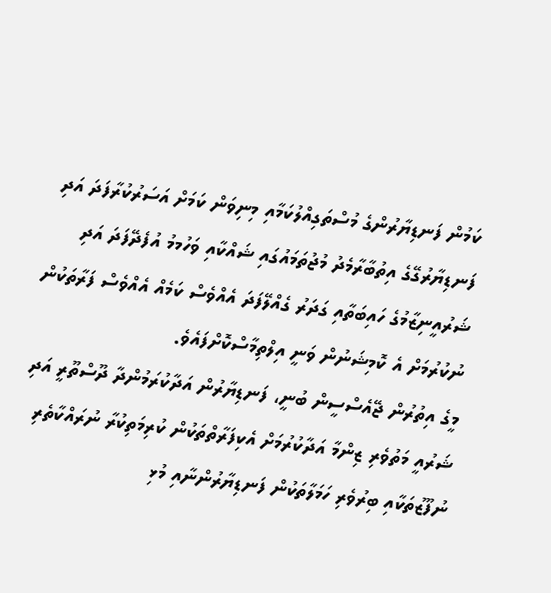ކަމުން ފަނޑިޔާރުންގެ މުސްތަގިއްލުކަމާއި މިނިވަން ކަމަށް އަސަރުކުރާފަދަ އަދި ފަނޑިޔާރުގޭގެ އިތުބާރާމެދު މުޖުތަމައުގައި ޝައްކާއި ވަހުމމު އުފެދޭފަދަ އަދި ޝަރުއީނިޒާމުގެ ހައިބަތާއި ގަދަރު ގެއްލޭފަދަ އެއްވެސް ކަމެއް އެއްވެސް ފަރާތަކުން ނުކުރުމަށް އެ ކޮމިޝަނުން ވަނީ އިލްތިމާސްކޮށްފައެވެ.
މީގެ އިތުރުން ޖޭއެސްސީން ބުނީ، ފަނޑިޔާރުން އަދާކުރަމުންދާ ދޫސްތޫރީ އަދި ޝަރުއީ މަތުވެރި ޒިންމާ އަދާކުރުމަށް އެކިފަރާތްތަކުން ކުރިމަތިކުރާ ނުރައްކާތެރި ނުފޫޒުތަކާއި ބިރުވެރި ހަމަލާތަކުން ފަނޑިޔާރުންނާއި މުޅި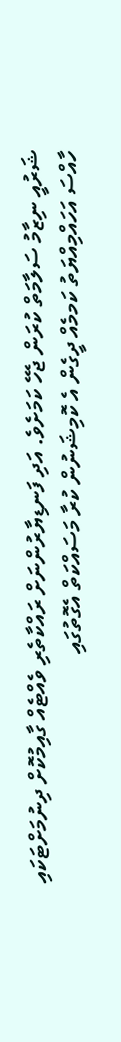ޝަރުއީ ނިޒާމު ސަލާމަތް ކުރަން ޖެހޭ ކަމަށެވެ. އަދި ފަނޑިޔާރުންނަށް ރައްކާތެރި ވެއްޓެއް ގާއިމުކޮށް ދިނުމަށްޓަކައި ހާއްސަ އަހައްމިއްޔަތު ކަމމެއް ދީގެން އެ ކޮމިޝަނުން ކުރާ މަސައްކަތް އެގޮތުގައި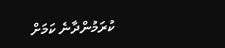ކުރަމުންދާނެ ކަމަށް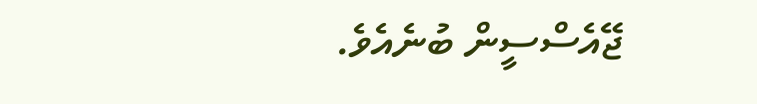ޖޭއެސްސީން ބުނެއެވެ.